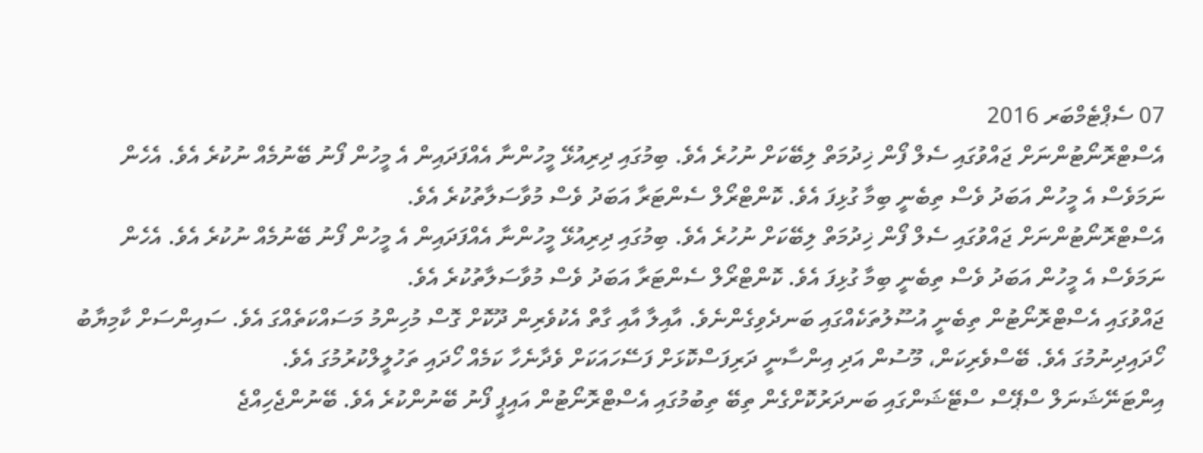07 ސެޕްޓެމްބަރ 2016
އެސްޓްރޮނޯޓުންނަށް ޖައްވުގައި ސެލް ފޯން ޚިދުމަތް ލިބޭކަށް ނުހުރެ އެވެ. ބިމުގައި ދިރިއުޅޭ މީހުންނާ އެއްފަދައިން އެ މީހުން ފޯނު ބޭނުމެއް ނުކުރެ އެވެ. އެހެން ނަމަވެސް އެ މީހުން އަބަދު ވެސް ތިބެނީ ބިމާ ގުޅިފަ އެވެ. ކޮންޓްރޯލް ސެންޓަރާ އަބަދު ވެސް މުވާސަލާތުކުރެ އެވެ.
އެސްޓްރޮނޯޓުންނަށް ޖައްވުގައި ސެލް ފޯން ޚިދުމަތް ލިބޭކަށް ނުހުރެ އެވެ. ބިމުގައި ދިރިއުޅޭ މީހުންނާ އެއްފަދައިން އެ މީހުން ފޯނު ބޭނުމެއް ނުކުރެ އެވެ. އެހެން ނަމަވެސް އެ މީހުން އަބަދު ވެސް ތިބެނީ ބިމާ ގުޅިފަ އެވެ. ކޮންޓްރޯލް ސެންޓަރާ އަބަދު ވެސް މުވާސަލާތުކުރެ އެވެ.
ޖައްވުގައި އެސްޓްރޮނޯޓުން ތިބެނީ އުސޫލުތަކެއްގައި ބަނދެވިގެންނެވެ. އާއިލާ އާއި ގާތް އެކުވެރިން ދޫކޮށް ގޮސް މުހިންމު މަސައްކަތެއްގަ އެވެ. ސައިންސަށް ކާމިޔާބު ހޯދައިދިނުމުގަ އެވެ. ބޭސްވެރިކަން، މޫސުން އަދި އިންސާނީ ދަރިފަސްކޮޅަށް ފަސޭހައަކަށް ވެދާނެހާ ކަމެއް ހޯދައި ތަހުލީލްކުރުމުގަ އެވެ.
އިންޓަނޭޝަނަލް ސްޕޭސް ސްޓޭޝަންގައި ބަނދަރުކޮށްގެން ތިބޭ ތިބުމުގައި އެސްޓްރޮނޯޓުން އައިޕީ ފޯނު ބޭނުންކުރެ އެވެ. ބޭނުންޖެހިއްޖެ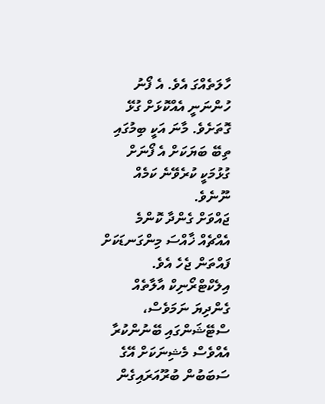ހާލަތެއްގަ އެވެ. އެ ފޯނު ހުންނަނީ އެއްކޮޅަށް ގުޅޭ ގޮތަށެވެ. މާނަ އަކީ ބިމުގައި ތިބޭ ބަޔަކަށް އެ ފޯނަށް ގުޅުމަކީ ކުރެވޭނެ ކަމެއް ނޫނެވެ.
ޖައްވަށް ގެންދާ ކޮންމެ އެއްޗެއް ޚާއްސަ މިންގަނޑަކަށް ފައްތަން ޖެހެ އެވެ. އިލެކްޓްރޯނިކް އާލާތެއް ގެންދިޔަ ނަމަވެސް، ސްޓޭޝަންގައި ބޭނުންކުރާ އެއްވެސް މެޝިނަކަށް އޭގެ ސަބަބުން ބުރޫއަރައިގެން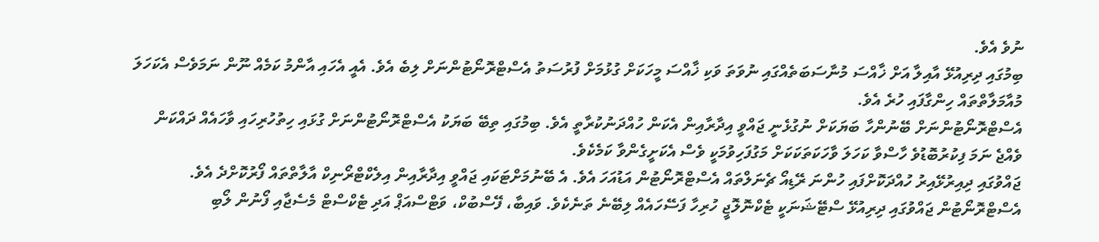ނުވެ އެވެ.
ބިމުގައި ދިރިއުޅޭ އާއިލާ އަށް ޚާއްސަ މުނާސަބަތެއްގައި ނުވަތަ ވަކި ޚާއްސަ މީހަކަށް ގުޅުމަށް ފުރުސަތު އެސްޓްރޮނޯޓުންނަށް ލިބެ އެވެ. އެއީ އެހައި އާންމު ކަމެއް ނޫން ނަމަވެސް އެކަހަލަ މުއާމަލާތްތައް ހިންގާފައި ހުރެ އެވެ.
އެސްޓްރޮނޯޓުންނަށް ބޭނުންހާ ބަޔަކަށް ނުގުޅެނީ ޖައްވީ އިދާރާއިން އެކަން ހުއްދަނުކުރާތީ އެވެ. ބިމުގައި ތިބޭ ބަޔަކު އެސްޓްރޮނޯޓުންނަށް ގުޅައި ހިތުހުރިހައި ވާހައެއް ދައްކަން ވެއްޖެ ނަމަ ފިކުރުބޮޑުވެ ހާސްވާ ކަހަލަ ވާހަކަތަކަކަށް މަގުފަހިވުމަކީ ވެސް އެކަށީގެންވާ ކަމެކެވެ.
ޖައްވުގައި ދިއިރުޅޭއިރު ހުއްދަކޮށްފައި ހުންނަ ރޭޑިއޯ ޗެނަލްތައް އެސްޓްރޮނޯޓުން އަޑުއަހަ އެވެ. އެ ބޭނުމަށްޓަކައި ޖައްވީ އިދާރާއިން އިލެކްޓްރޯނިކް އާލާތްތައް ފޯރުކޮށްދެ އެވެ.
އެސްޓްރޮނޯޓުން ޖައްވުގައި ދިރިއުޅޭ ސްޓޭޝަނަކީ ޓެކްނޮލޮޖީ ހުރިހާ ފަސޭހައެއް ލިބޭނެ ތަނެކެވެ. ވައިބާ، ފޭސްބުކް، ވަޓްސްއަޕް އަދި ޓެކްސްޓް މެސެޖާއި ފޯނުން ލޯބި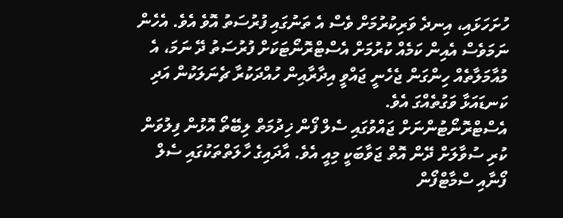ހުށަހަޅައި، އިނދެ ވަރިކުރުމަށް ވެސް އެ ތަނުގައި ފުރުސަތު އޮވެ އެވެ. އެހެން ނަމަވެސް އެއިން ކަމެއް ކުރުމަށް އެސްޓްރޮނޯޓަކަށް ފުރުސަތު ދޭ ނަމަ، އެ މުއާމަލާތެއް ހިންގަން ޖެހެނީ ޖައްވީ އިދާރާއިން ހުއްދަކުރާ ޗެނަލަކުން އަދި ކަނޑައަޅާ ވަގުތެއްގަ އެވެ.
އެސްޓްރޮނޯޓުންނަށް ޖައްވުގައި ސެލް ފޯން ޚިދުމަތް ލިބޭތޯ އޮޅުން ފިލުވަން ކުރި ސުވާލަށް ދޭން އޮތް ޖަވާބަކީ މިއީ އެވެ. އާދައިގެ ހާލަތްތަކުގައި ސެލް ފޯނާއި ސްމާޓްފޯން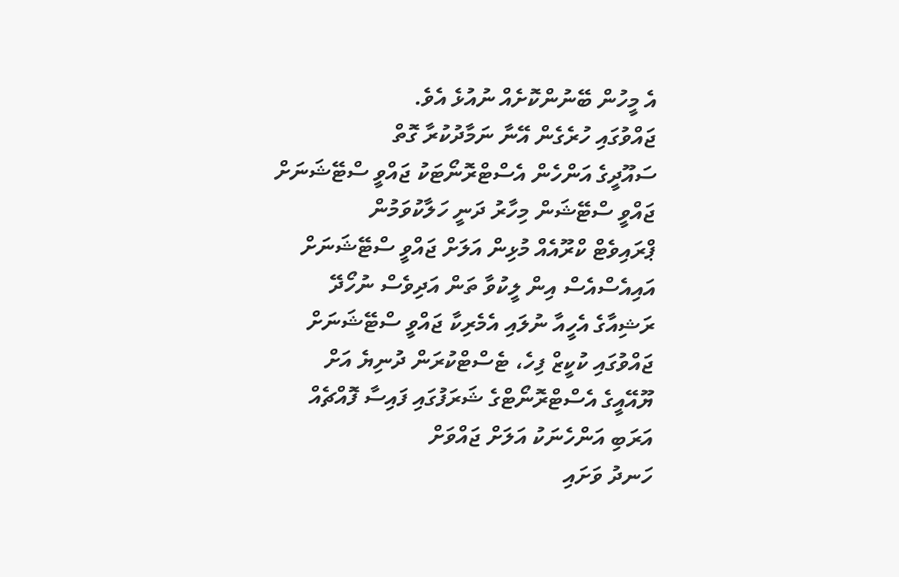އެ މީހުން ބޭނުންކޮށެއް ނުއުޅެ އެވެ.
ޖައްވުގައި ހުރެގެން އޭނާ ނަމާދުކުރާ ގޮތް
ސައޫދީގެ އަންހެން އެސްޓްރޮނޯޓަކު ޖައްވީ ސްޓޭޝަނަށް
ޖައްވީ ސްޓޭޝަން މިހާރު ދަނީ ހަލާކުވަމުން
ޕްރައިވެޓް ކްރޫއެއް މުޅިން އަލަށް ޖައްވީ ސްޓޭޝަނަށް
އައިއެސްއެސް އިން ލީކުވާ ތަން އަދިވެސް ނުހޯދޭ
ރަޝިއާގެ އެހީއާ ނުލައި އެމެރިކާ ޖައްވީ ސްޓޭޝަނަށް
ޖައްވުގައި ކުކީޒް ފިހެ، ޓެސްޓްކުރަން ދުނިޔެ އަށް
ޔޫއޭއީގެ އެސްޓްރޮނޯޓްގެ ޝަރަފުގައި ފައިސާ ފޮއްޗެއް
އަރަބި އަންހެނަކު އަލަށް ޖައްވަށް
ހަނދު ވަށައި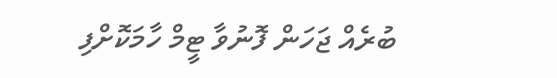ބުރެއް ޖަހަން ފޮނުވާ ޓީމް ހާމަކޮށްފި